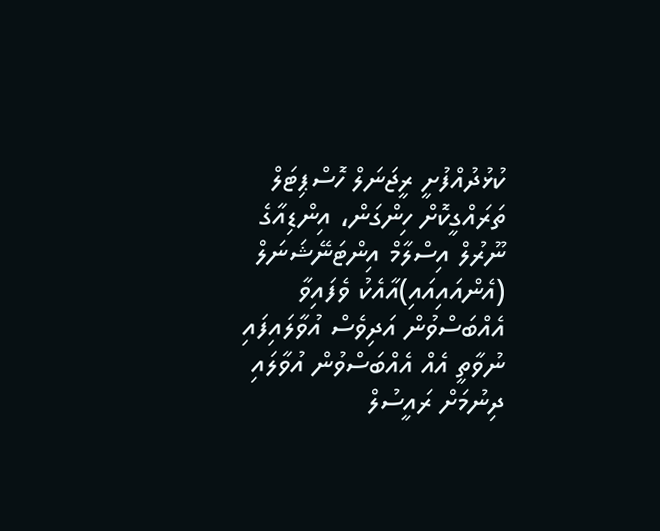ކުޅުދުއްފުށީ ރީޖަނަލް ހޮސްޕިޓަލް ތަރައްގީކޮށް ހިންގަން، އިންޑިއާގެ ނޫރުލް އިސްލާމް އިންޓަނޭޝަނަލް (އެންއައިއައި)އާއެކު ވެފައިވާ އެއްބަސްވުން އަދިވެސް އުވާލައިފައި ނުވާތީ އެއް އެއްބަސްވުން އުވާލައި ދިނުމަށް ރައީސުލް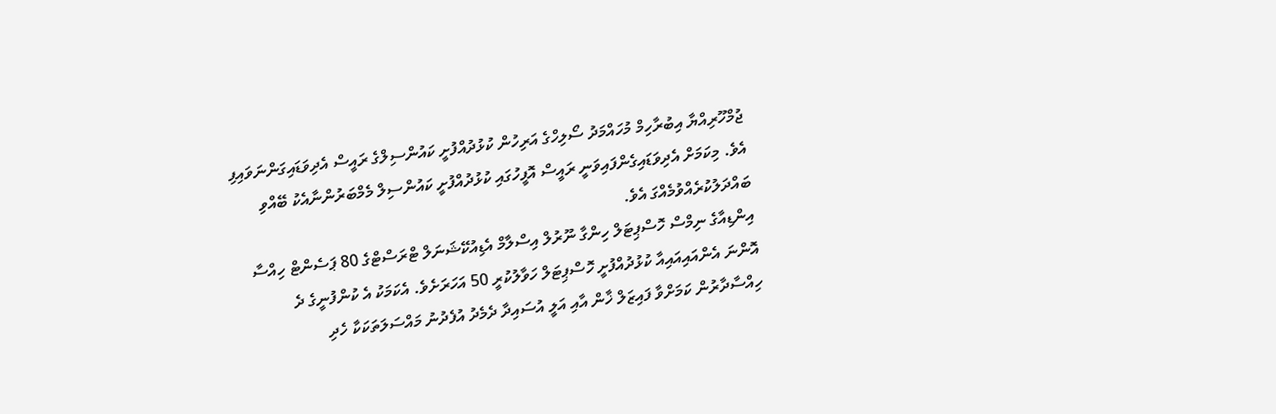ޖުމްހޫރިއްޔާ އިބުރާހިމް މުހައްމަދު ސޯލިހްގެ އަރިހުން ކުޅުދުއްފުށީ ކައުންސިލްގެ ރައީސް އެދިވަޑައިގަންނަވައިފި އެވެ. މިކަމަށް އެދިވަޑައިގެންފައިވަނީ ރައީސް އޮފީހުގައި ކުޅުދުއްފުށީ ކައުންސިލް މެމްބަރުންނާއެކު ބޭއްވި ބައްދަލުކުރެއްވުމެއްގަ އެވެ.
އިންޑިއާގެ ނިމްސް ހޮސްޕިޓަލް ހިންގާ ނޫރުލް އިސްލާމް އެޑިއުކޭޝަނަލް ޓްރަސްޓްގެ 80 ޕަސެންޓް ހިއްސާ އޮންނަ އެންއައިއައިއާ ކުޅުދުއްފުށީ ހޮސްޕިޓަލް ހަވާލުކުރީ 50 އަހަރަށެވެ. އެކަމަކު އެ ކުންފުނީގެ ދެ ހިއްސާދާރުން ކަމަށްވާ ފައިޒަލް ޚާން އާއި އަލީ އުސައިދާ ދެމެދު އުފެދުނު މައްސަލަތަކަކާ ހެދި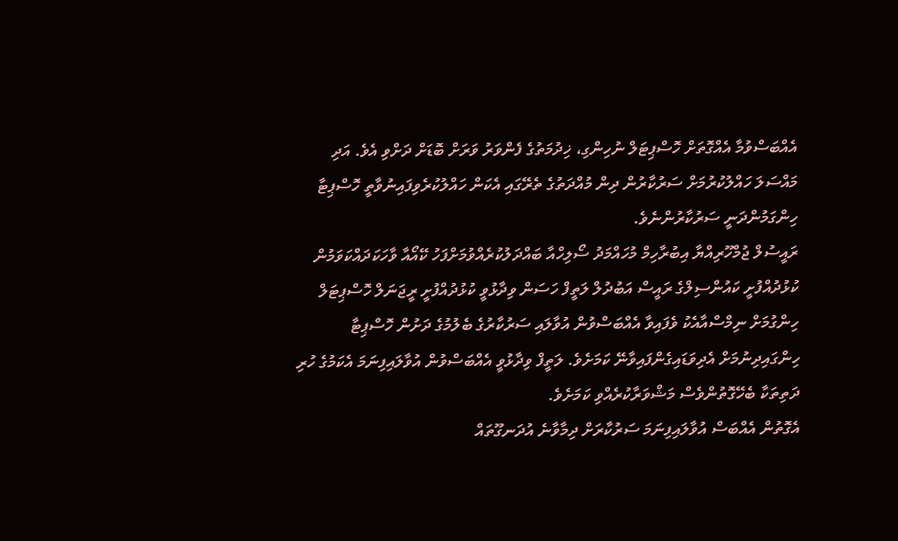އެއްބަސްވުމާ އެއްގޮތަށް ހޮސްޕިޓަލް ނުހިންގި، ޚިދުމަތުގެ ފެންވަރު ވަރަށް ބޮޑަށް ދަށްވި އެވެ. އަދި މައްސަލަ ހައްލުކުރުމަށް ސަރުކާރުން ދިން މުއްދަތުގެ ތެރޭގައި އެކަން ހައްލުކުރެވިފައިނުވާތީ ހޮސްޕިޓާ ހިންގަމުންދަނީ ސަރުކާރުންނެވެ.
ރައީސުލް ޖުމްހޫރިއްޔާ އިބުރާހިމް މުހައްމަދު ސޯލިހްއާ ބައްދަލުކުރެއްވުމަށްފަހު ކޭއޯއާ ވާހަކަދައްކަވަމުން ކުޅުދުއްފުށީ ކައުންސިލްގެ ރައީސް އަބުދުލް ލަތީފް ހަސަން ވިދާޅުވީ ކުޅުދުއްފުށީ ރީޖަނަލް ހޮސްޕިޓަލް ހިންގުމަށް ނިމްސްއާއެކު ވެފައިވާ އެއްބަސްވުން އުވާލައި ސަރުކާރުގެ ބެލުމުގެ ދަށުން ހޮސްޕިޓާ ހިންގައިދިނުމަށް އެދިވަޑައިގެންފައިވާނޭ ކަމަށެވެ. ލަތީފް ވިދާޅުވީ އެއްބަސްވުން އުވާލައިފިނަމަ އެކަމުގެ ހުރި ދަތިތަކާ ބެހޭގޮތުންވެސް މަޝްވަރާކުރެއްވި ކަމަށެވެ.
އެގޮތުން އެއްބަސް އުވާލައިފިނަމަ ސަރުކާރަށް ދިމާވާނެ އުދަނގޫތައް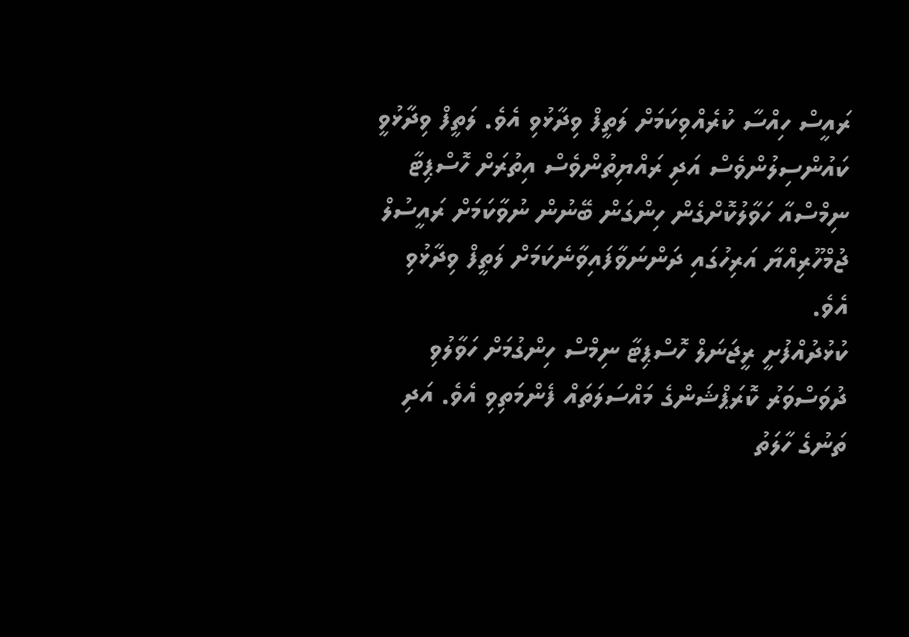ރައީސް ހިއްސާ ކުރެއްވިކަމަށް ލަތީފް ވިދާޅުވި އެވެ. ލަތީފް ވިދާޅުވީ ކައުންސިލުންވެސް އަދި ރައްޔިތުންވެސް އިތުރަށް ހޮސްޕިޓާ ނިމްސްއާ ހަވާލުކޮށްގެން ހިންގަން ބޭނުން ނުވާކަމަށް ރައީސުލް ޖުމްހޫރިއްޔާ އަރިހުގައި ދަންނަވާފައިވާނެކަމަށް ލަތީފް ވިދާޅުވި އެވެ.
ކުޅުދުއްފުށީ ރީޖަނަލް ހޮސްޕިޓާ ނިމްސް ހިންގުމަށް ހަވާލުވި ދުވަސްވަރު ކޮރަޕްޝަންގެ މައްސަލަތައް ފެންމަތިވި އެވެ. އަދި ތަނުގެ ހާލަތު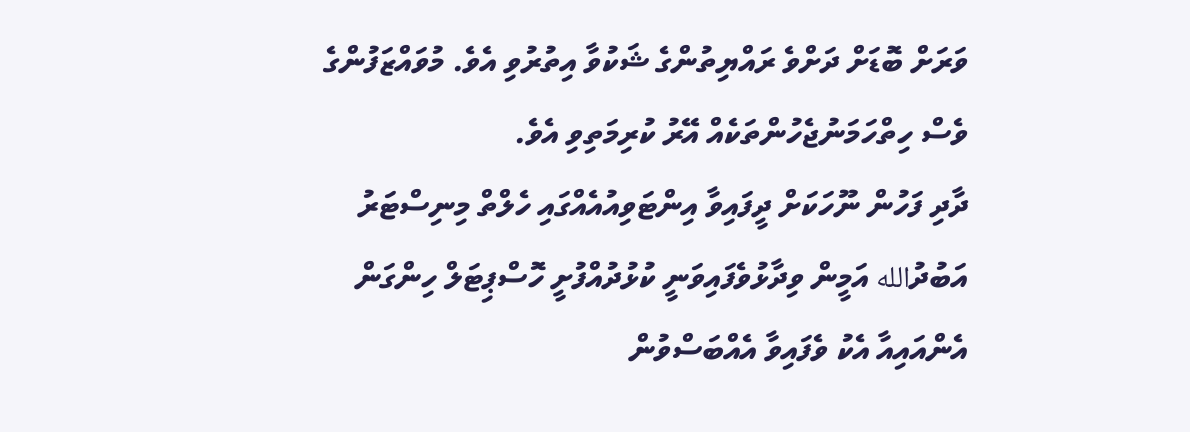ވަރަށް ބޮޑަށް ދަށްވެ ރައްޔިތުންގެ ޝަކުވާ އިތުރުވި އެވެ. މުވައްޒަފުންގެ ވެސް ހިތްހަމަނުޖެހުންތަކެއް އޭރު ކުރިމަތިވި އެވެ.
ދާދި ފަހުން ނޫހަކަށް ދީފައިވާ އިންޓަވިއުއެއްގައި ހެލްތް މިނިސްޓަރު އަބުދުالله އަމީން ވިދާޅުވެފައިވަނީ ކުޅުދުއްފުށީ ހޮސްޕިޓަލް ހިންގަން އެންއައިއާ އެކު ވެފައިވާ އެއްބަސްވުން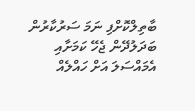ބާތިލްކޮށްފި ނަމަ ސަރުކާރުން ބަދަލުދޭން ޖެހޭ ކަމަށާއި އެމައްސަލަ އަށް ހައްލެއް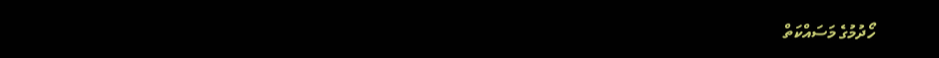ހޯދުމުގެ މަސައްކަތް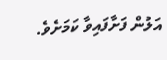އަލުން ފަށާފައިވާ ކަމަށެވެ.